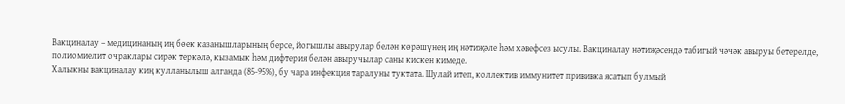Вакциналау – медицинаның иң бөек казанышларының берсе, йогышлы авырулар белән көрәшүнең иң нәтиҗәле һәм хәвефсез ысулы. Вакциналау нәтиҗәсендә табигый чәчәк авыруы бетерелде, полиомиелит очраклары сирәк теркәлә, кызамык һәм дифтерия белән авыручылар саны кискен кимеде.
Халыкны вакциналау киң кулланылыш алганда (85-95%), бу чара инфекция таралуны туктата. Шулай итеп, коллектив иммунитет прививка ясатып булмый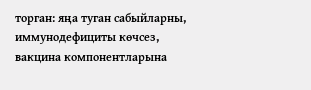торган: яңа туган сабыйларны, иммунодефициты көчсез, вакцина компонентларына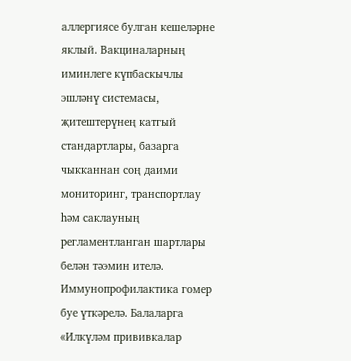аллергиясе булган кешеләрне яклый. Вакциналарның иминлеге күпбаскычлы эшләнү системасы, җитештерүнең катгый стандартлары, базарга чыкканнан соң даими мониторинг, транспортлау һәм саклауның регламентланган шартлары белән тәэмин ителә.
Иммунопрофилактика гомер буе үткәрелә. Балаларга «Илкүләм прививкалар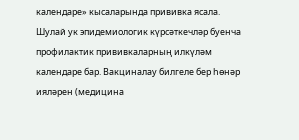календаре» кысаларында прививка ясала.
Шулай ук эпидемиологик күрсәткечләр буенча профилактик прививкаларның илкүләм календаре бар. Вакциналау билгеле бер һөнәр ияләрен (медицина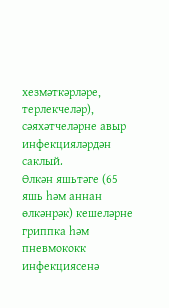хезмәткәрләре, терлекчеләр), сәяхәтчеләрне авыр инфекцияләрдән саклый.
Өлкән яшьтәге (65 яшь һәм аннан өлкәнрәк) кешеләрне гриппка һәм пневмококк инфекциясенә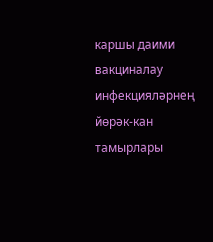каршы даими вакциналау инфекцияләрнең йөрәк-кан тамырлары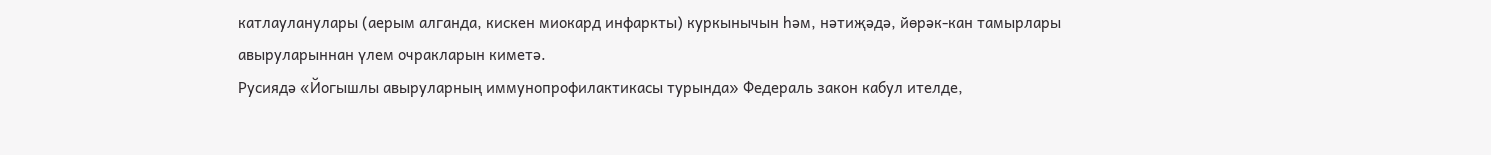катлауланулары (аерым алганда, кискен миокард инфаркты) куркынычын һәм, нәтиҗәдә, йөрәк-кан тамырлары авыруларыннан үлем очракларын киметә.
Русиядә «Йогышлы авыруларның иммунопрофилактикасы турында» Федераль закон кабул ителде,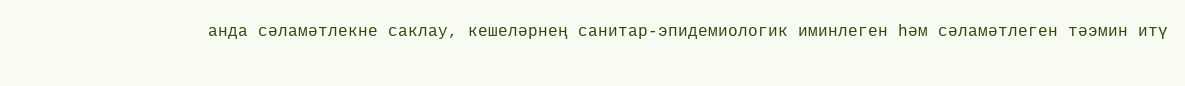анда сәламәтлекне саклау, кешеләрнең санитар-эпидемиологик иминлеген һәм сәламәтлеген тәэмин итү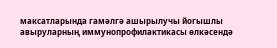максатларында гамәлгә ашырылучы йогышлы авыруларның иммунопрофилактикасы өлкәсендә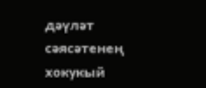дәүләт сәясәтенең хокукый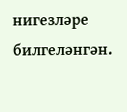нигезләре билгеләнгән.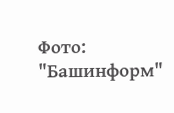Фото: "Башинформ"